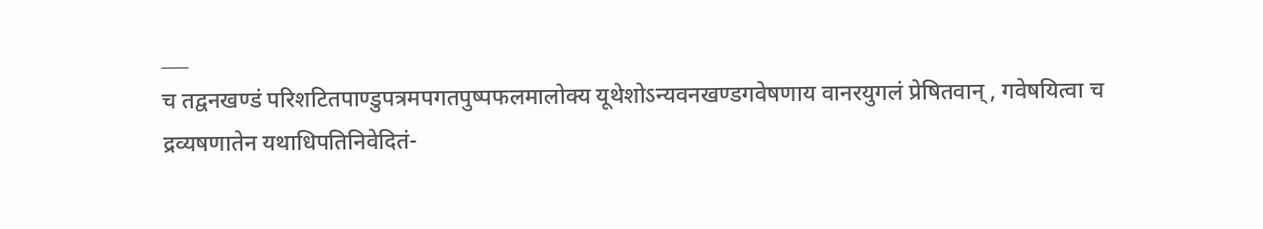___
च तद्वनखण्डं परिशटितपाण्डुपत्रमपगतपुष्पफलमालोक्य यूथेशोऽन्यवनखण्डगवेषणाय वानरयुगलं प्रेषितवान् , गवेषयित्वा च
द्रव्यषणातेन यथाधिपतिनिवेदितं-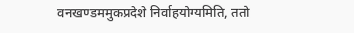वनखण्डममुकप्रदेशे निर्वाहयोग्यमिति, ततो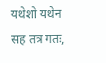यथेशो यथेन सह तत्र गतः,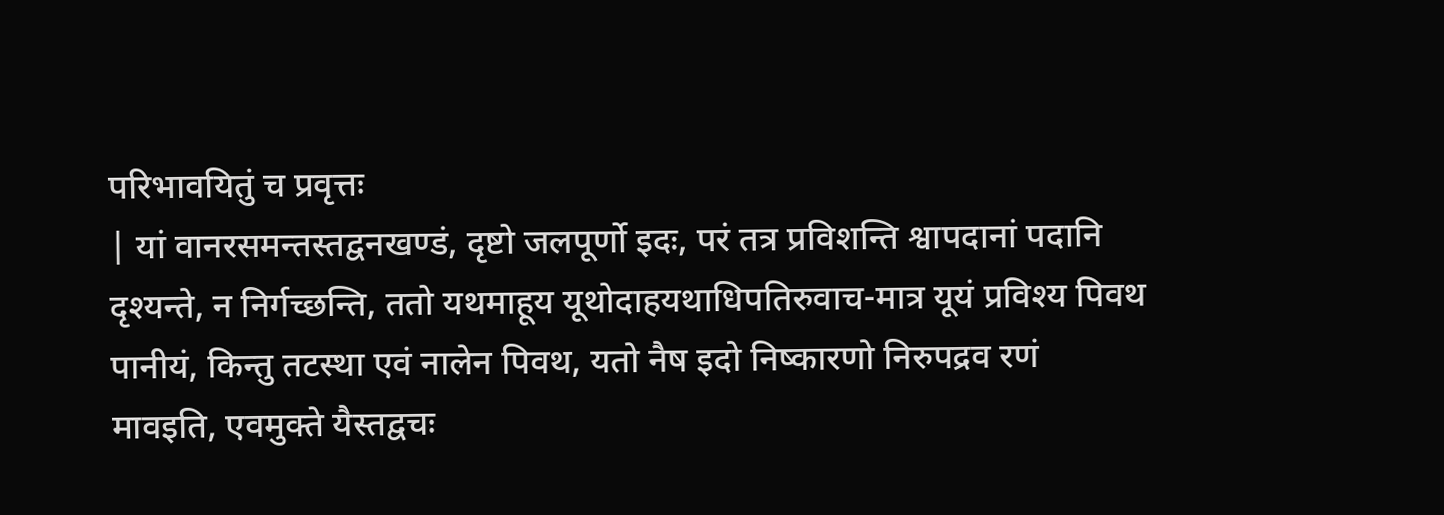परिभावयितुं च प्रवृत्तः
| यां वानरसमन्तस्तद्वनखण्डं, दृष्टो जलपूर्णो इदः, परं तत्र प्रविशन्ति श्वापदानां पदानि दृश्यन्ते, न निर्गच्छन्ति, ततो यथमाहूय यूथोदाहयथाधिपतिरुवाच-मात्र यूयं प्रविश्य पिवथ पानीयं, किन्तु तटस्था एवं नालेन पिवथ, यतो नैष इदो निष्कारणो निरुपद्रव रणं मावइति, एवमुक्ते यैस्तद्वचः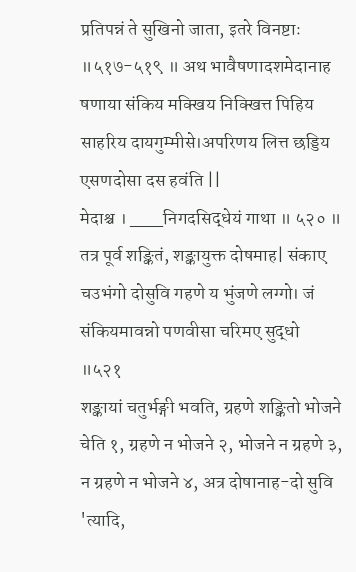प्रतिपन्नं ते सुखिनो जाता, इतरे विनष्टाः ॥५१७-५१९ ॥ अथ भावैषणादशमेदानाह
षणाया संकिय मक्खिय निक्खित्त पिहिय साहरिय दायगुम्मीसे।अपरिणय लित्त छड्डिय एसणदोसा दस हवंति ||
मेदाश्च । ___निगदसिद्धेयं गाथा ॥ ५२० ॥ तत्र पूर्व शङ्कितं, शङ्कायुक्त दोषमाह| संकाए चउभंगो दोसुवि गहणे य भुंजणे लग्गो। जं संकियमावन्नो पणवीसा चरिमए सुद्धो ॥५२१
शङ्कायां चतुर्भङ्गी भवति, ग्रहणे शङ्कितो भोजने चेति १, ग्रहणे न भोजने २, भोजने न ग्रहणे ३, न ग्रहणे न भोजने ४, अत्र दोषानाह-दो सुवि 'त्यादि,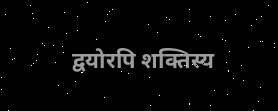द्वयोरपि शक्तिस्य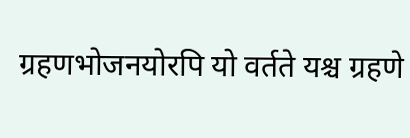ग्रहणभोजनयोरपि यो वर्तते यश्च ग्रहणे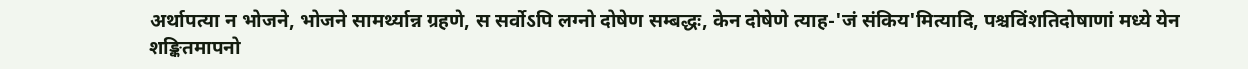अर्थापत्या न भोजने, भोजने सामर्थ्यान्न ग्रहणे, स सर्वोऽपि लग्नो दोषेण सम्बद्धः, केन दोषेणे त्याह-'जं संकिय'मित्यादि, पश्चविंशतिदोषाणां मध्ये येन शङ्कितमापनो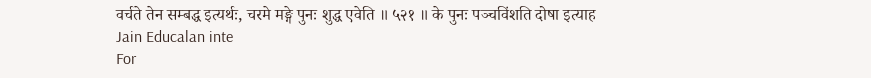वर्चते तेन सम्बद्ध इत्यर्थः, चरमे मङ्गे पुनः शुद्ध एवेति ॥ ५२१ ॥ के पुनः पञ्चविंशति दोषा इत्याह
Jain Educalan inte
For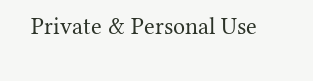Private & Personal Use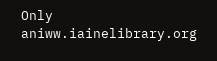Only
aniww.iainelibrary.org